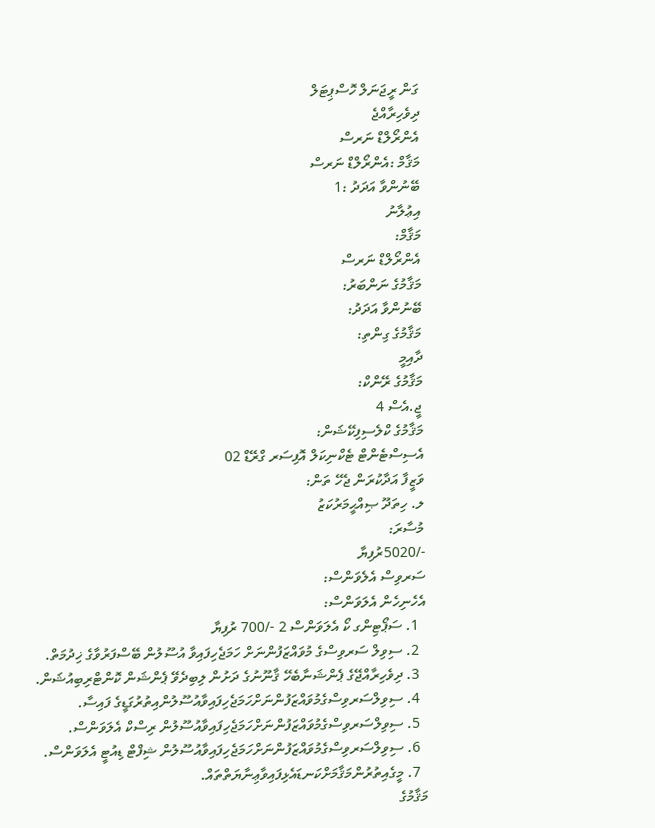ގަން ރީޖަނަލް ހޮސްޕިޓަލް
ދިވެހިރާއްޖެ
އެންރޯލްޑް ނަރސް
މަޤާމް :އެންރޯލްޑް ނަރސް
ބޭނުންވާ އަދަދު :1
އިޢުލާނު
މަޤާމް:
އެންރޯލްޑް ނަރސް
މަޤާމުގެ ނަންބަރު:
ބޭނުންވާ އަދަދު:
މަޤާމުގެ ގިންތި:
ދާއިމީ
މަޤާމުގެ ރޭންކް:
ޖީ.އެސް 4
މަޤާމުގެ ކްލެސިފިކޭޝަން:
އެސިސްޓެންޓް ޓެކްނިކަލް އޮފިސަރ ގްރޭޑް 02
ވަޒީފާ އަދާކުރަން ޖެހޭ ތަން:
ލ. ހިތަދޫ ޞިއްޙީމަރުކަޒު
މުސާރަ:
-/5020ރުފިޔާ
ސަރވިސް އެލެވަންސް:
އެހެނިހެން އެލަވަންސް:
  1. ސަޕޯޓިންގ ކޯ އެލަވަންސް 2 -/700 ރުފިޔާ
  2. ސިވިލް ސަރވިސްގެ މުވައްޒަފުންނަށް ހަމަޖެހިފައިވާ އުސޫލުން ބޭސްފަރުވާގެ ޚިދުމަތް.
  3. ދިވެހިރާއްޖޭގެ ޕެންޝަނާބެހޭ ޤާނޫނުގެ ދަށުން ލިބިދެވޭ ޕެންޝަން ކޮންޓްރިބިއުޝަން.
  4. ސިވިލްސަރވިސްގެމުވައްޒަފުންނަށްހަމަޖެހިފައިވާއުސޫލުންއިތުރުގަޑީގެ ފައިސާ.
  5. ސިވިލްސަރވިސްގެމުވައްޒަފުންނަށްހަމަޖެހިފައިވާއުސޫލުން ރިސްކް އެލަވަންސް.
  6. ސިވިލްސަރވިސްގެމުވައްޒަފުންނަށްހަމަޖެހިފައިވާއުސޫލުން ޝިފްޓް ޑިއުޓީ އެލަވަންސް.
  7. މީގެއިތުރުންމަޤާމަށްކަނޑައެޅިފައިވާޢިނާޔަތްތައް.
މަޤާމުގެ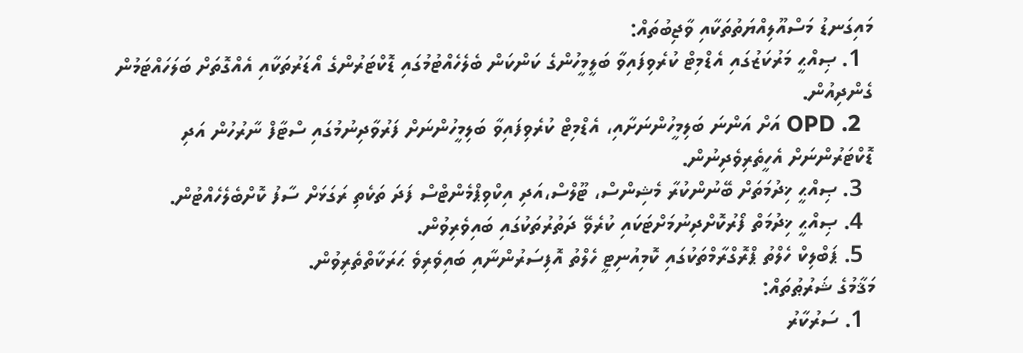މައިގަނޑު މަސްއޫލިއްޔަތުތަކާއި ވާޖިބުތައް:
  1. ޞިއްޙީ މަރުކަޒުގައި އެޑްމިޓް ކުރެވިފައިވާ ބަލީމީހުންގެ ކަންކަން ބެލެހެއްޓުމުގައި ޑޮކްޓަރުންގެ އޯޑަރުތަކާއި އެއްގޮތަށް ބަލަހައްޓަމުން ގެންދިއުން.
  2. OPD އަށް އަންނަ ބަލިމީހުންނަށާއި، އެޑްމިޓް ކުރެވިފައިވާ ބަލިމީހުންނަށް ފަރުވާދިނުމުގައި ސްޓާފް ނާރުހުން އަދި ޑޮކްޓަރުންނަށް އެހީތެރިވެދިނުން.
  3. ޞިއްޙީ ޚިދުމަތަށް ބޭނުންކުރާ މެޝިންސް، ޓޫލްސް،އަދި އިކްވިޕްމެންޓްސް ފަދަ ތަކެތި ރަގަޅަށް ސާފު ކޮށްބެލެހެއްޓުން.
  4. ޞިއްޙީ ޚިދުމަތް ފޯރުކޮށްދިނުމަށްޓަކައި ކުރެވޭ ދަތުރުތަކުގައި ބައިވެރިވުން.
  5. ޕަބްލިކް ހެލްތު ޕްރޮގްރާމްތަކުގައި ކޮމިއުނިޓީ ހެލްތު އޮފިސަރުންނާއި ބައިވެރިވެ ޙަރަކާތްތެރިވުން.
މަޤާމުގެ ޝަރުޠުތައް:
  1. ސަރުކާރު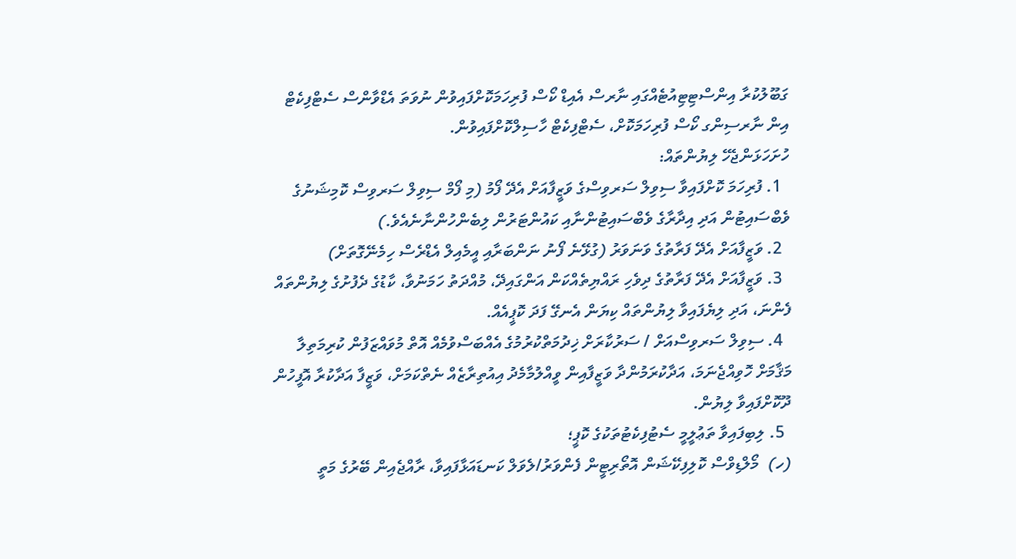ގަބޫލުކުރާ އިންސްޓިޓިއުޓެއްގައި ނާރސް އެއިޑް ކޯސް ފުރިހަމަކޮށްފައިވުން ނުވަތަ އެޑްވާންސް ސެޓްފިކެޓް އިން ނާރސިންގ ކޯސް ފުރިހަމަކޮށް، ސެޓްފިކެޓް ހާސިލްކޮށްފައިވުން.
ހުށަހަޅަންޖެހޭ ލިޔުންތައް:
  1. ފުރިހަމަ ކޮށްފައިވާ ސިވިލް ސަރވިސްގެ ވަޒީފާއަށް އެދޭ ފޯމު (މި ފޯމް ސިވިލް ސަރވިސް ކޮމިޝަނުގެ ވެބްސައިޓުން އަދި އިދާރާގެ ވެބްސައިޓުންނާއި ކައުންޓަރުން ލިބެންހުންނާނެއެވެ.)
  2. ވަޒީފާއަށް އެދޭ ފަރާތުގެ ވަނަވަރު (ގުޅޭނެ ފޯނު ނަންބަރާއި އީމެއިލް އެޑްރެސް ހިމެނޭގޮތަށް)
  3. ވަޒީފާއަށް އެދޭ ފަރާތުގެ ދިވެހި ރައްޔިތެއްކަން އަންގައިދޭ، މުއްދަތު ހަމަނުވާ، ކާޑުގެ ދެފުށުގެ ލިޔުންތައް ފެންނަ، އަދި ލިޔެފައިވާ ލިޔުންތައް ކިޔަން އެނގޭ ފަދަ ކޮޕީއެއް.
  4. ސިވިލް ސަރވިސްއަށް / ސަރުކާރަށް ޚިދުމަތްކުރުމުގެ އެއްބަސްވުމެއް އޮތް މުވައްޒަފުން ކުރިމަތިލާ މަޤާމަށް ހޮވިއްޖެނަމަ، އަދާކުރަމުންދާ ވަޒީފާއިން ވީއްލުމާމެދު އިއުތިރާޒެއް ނެތްކަމަށް، ވަޒީފާ އަދާކުރާ އޮފީހުން ދޫކޮށްފައިވާ ލިޔުން.
  5. ލިބިފައިވާ ތަޢުލީމީ ސެޓުފިކެޓުތަކުގެ ކޮޕީ؛
(ހ)  މޯލްޑިވްސް ކޮލިފިކޭޝަން އޮތޯރިޓީން ފެންވަރު/ލެވަލް ކަނޑައަޅާފައިވާ، ރާއްޖެއިން ބޭރުގެ މަތީ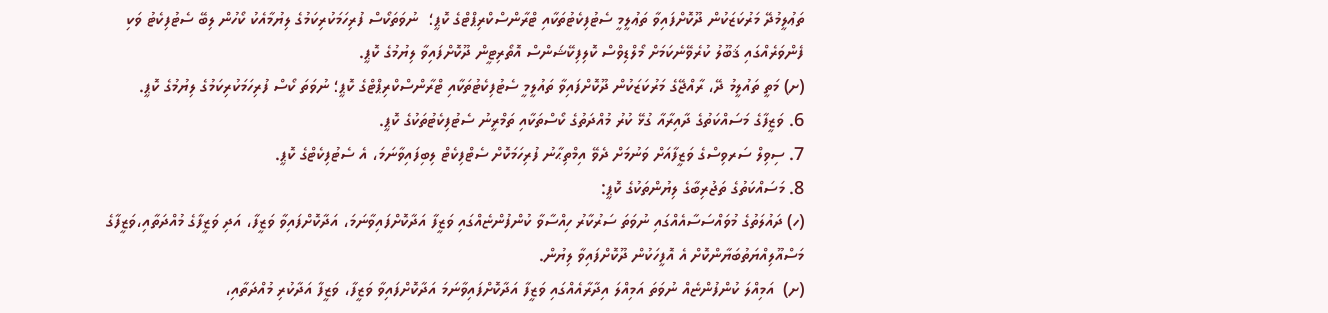ތަޢުލީމުދޭ މަރުކަޒަކުން ދޫކޮށްފައިވާ ތަޢުލީމީ ސެޓުފިކެޓުތަކާއި ޓްރާންސްކްރިޕްޓްގެ ކޮޕީ؛  ނުވަތަކޯސް ފުރިހަމަކުރިކަމުގެ ލިޔުމާއެކު ކޯހުން ލިބޭ ސެޓުފިކެޓު ވަކި ފެންވަރެއްގައި ޤަބޫލު ކުރެވޭނެކަމަށް މޯލްޑިވްސް ކޮލިފިކޭޝަންސް އޮތޯރިޓީން ދޫކޮށްފައިވާ ލިޔުމުގެ ކޮޕީ.
(ށ) މަތީ ތައުލީމު ދޭ، ރާއްޖޭގެ މަރުކަޒަކުން ދޫކޮށްފައިވާ ތައުލީމީ ސެޓުފިކެޓުތަކާއި ޓްރާންސްކްރިޕްޓްގެ ކޮޕީ؛ ނުވަތަ ކޯސް ފުރިހަމަކުރިކަމުގެ ލިޔުމުގެ ކޮޕީ.
6. ވަޒީފާގެ މަސައްކަތުގެ ދާއިރާއާ ގުޅޭ ކުރު މުއްދަތުގެ ކޯސްތަކާއި ތަމްރީނު ސެޓުފިކެޓުތަކުގެ ކޮޕީ.
7. ސިވިލް ސަރވިސްގެ ވަޒީފާއަށް ވަނުމަށް ދެވޭ އިމްތިޙާނު ފުރިހަމަކޮށް ސެޓްފިކެޓް ލިބިފައިވާނަމަ، އެ ސެޓުފިކެޓްގެ ކޮޕީ.
8. މަސައްކަތުގެ ތަޖުރިބާގެ ލިޔުންތަކުގެ ކޮޕީ:
(ހ) ދައުލަތުގެ މުވައްސަސާއެއްގައި ނުވަތަ ސަރުކާރު ހިއްސާވާ ކުންފުންޏެއްގައި ވަޒީފާ އަދާކޮށްފައިވާނަމަ، އަދާކޮށްފައިވާ ވަޒީފާ، އަދި ވަޒީފާގެ މުއްދަތާއި،ވަޒީފާގެ މަސްއޫލިއްޔަތުބަޔާންކޮށް އެ އޮފީހަކުން ދޫކޮށްފައިވާ ލިޔުން.
(ށ)  އަމިއްލަ ކުންފުންޏެއް ނުވަތަ އަމިއްލަ އިދާރާއެއްގައި ވަޒީފާ އަދާކޮށްފައިވާނަމަ އަދާކޮށްފައިވާ ވަޒީފާ، ވަޒީފާ އަދާކުރި މުއްދަތާއި،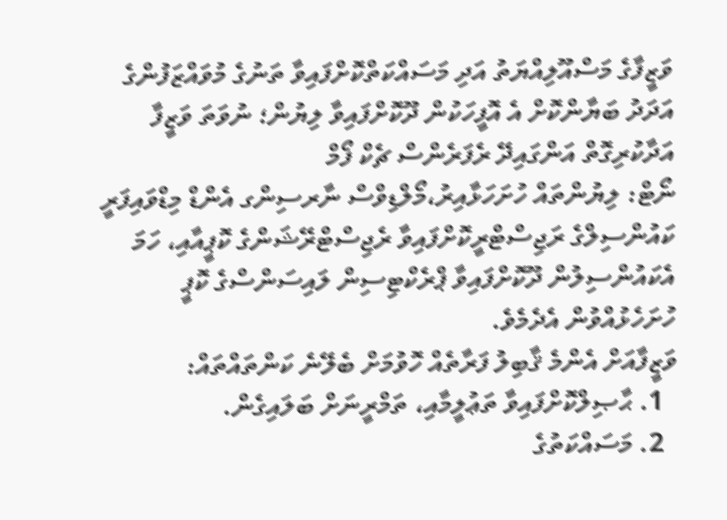ވަޒީފާގެ މަސްއޫލިއްޔަތު އަދި މަސައްކަތްކޮށްފައިވާ ތަނުގެ މުވައްޒަފުންގެ އަދަދު ބަޔާންކޮށް އެ އޮފީހަކުން ދޫކޮށްފައިވާ ލިޔުން؛ ނުވަތަ ވަޒީފާ އަދާކުރިގޮތް އަންގައިދޭ ރެފަރެންސް ޗެކް ފޯމް
ނޯޓް: ލިޔުންތައް ހުށަހަޅާއިރު،މޯލްޑިވްސް ނާރސިންގ އެންޑް މިޑްވައިފަރީ ކައުންސިލްގެ ރަޖިސްޓްރީކޮށްފައިވާ ރެޖިސްޓްރޭޝަންގެ ކޮޕީއާއި، ހަމަ އެކައުންސިލުން ދޫކޮށްފައިވާ ޕްރެކްޓިސިން ލައިސަންސްގެ ކޮޕީ ހުށަހެޅުއްވުން އެދެމެވެ.
ވަޒީފާއަށް އެންމެ ޤާބިލު ފަރާތެއް ހޮވުމަށް ބެލޭނެ ކަންތައްތައް:
  1. ޙާޞިލްކޮށްފައިވާ ތަޢުލީމާއި، ތަމްރީނަށް ބަލައިގެން.
  2. މަސައްކަތުގެ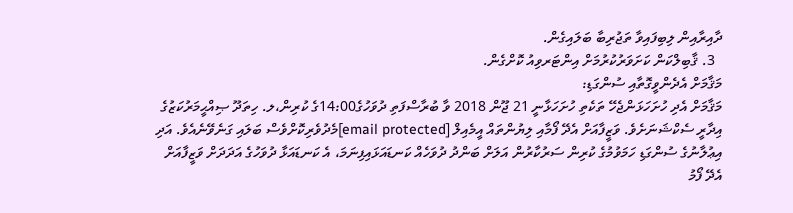ދާއިރާއިން ލިބިފައިވާ ތަޖުރިބާ ބަލައިގެން.
  3. ޤާބިލްކަން ކަށަވަރުކުރުމަށް އިންޓަރވިއު ކޮށްގެން.
މަޤާމަށް އެދެންވީގޮތާއި ސުންގަޑި:
މަޤާމަށް އެދި ހުށަހަޅަންޖެހޭ ތަކެތި ހުށަހަޅާނީ 21 ޖޫން 2018 ވާ ބުރާސްފަތި ދުވަހުގެ14:00ގެ ކުރިން،ލ. ހިތަދޫ ޞިއްޙީމަރުކަޒުގެ އިދާރީ ސެކްޝަނަށެވެ. ވަޒީފާއަށް އެދޭ ފޯމާއި ލިޔުންތައް އީމެއިލް [email protected]މެދުވެރިކޮށްވެސް ބަލައި ގަނެވޭނެއެވެ. އަދި އިޢުލާނުގެ ސުންގަޑި ހަމަވުމުގެ ކުރިން ސަރުކާރުން އަލަށް ބަންދު ދުވަހެއް ކަނޑައަޅައިފިނަމަ، އެ ކަނޑައަޅާ ދުވަހުގެ އަދަދަށް ވަޒީފާއަށް އެދޭ ފޯމު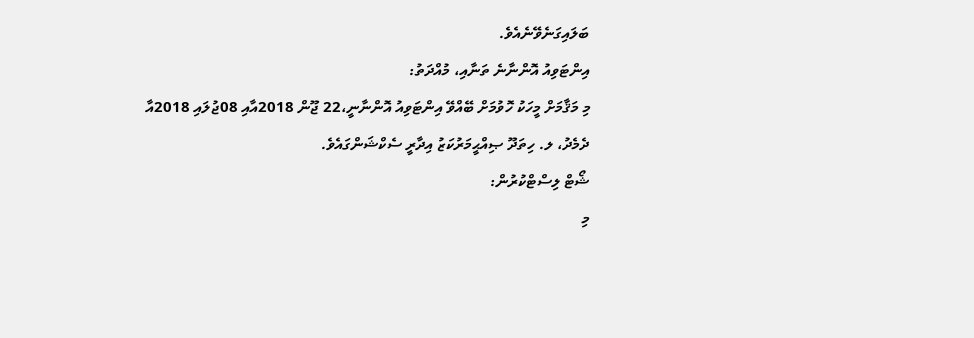ބަލައިގަނެވޭނެއެވެ.
އިންޓަވިއު އޮންނާނެ ތަނާއި، މުއްދަތު:
މި މަޤާމަށް މީހަކު ހޮވުމަށް ބޭއްވޭ އިންޓަވިއު އޮންނާނީ،22 ޖޫން 2018އާއި 08ޖުލައި 2018އާ ދެމެދު، ލ. ހިތަދޫ ޞިއްޙީމަރުކަޒު އިދާރީ ސެކްޝަންގައެވެ.
ޝޯޓް ލިސްޓްކުރުން:
މި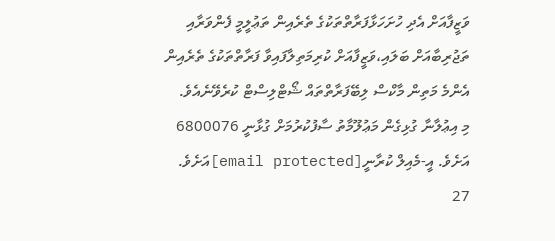ވަޒީފާއަށް އެދި ހުށަހަޅާފަރާތްތަކުގެ ތެރެއިން ތަޢުލީމީ ފެންވަރާއި ތަޖުރިބާއަށް ބަލައި،ވަޒީފާއަށް ކުރިމަތިލާފައިވާ ފަރާތްތަކުގެ ތެރެއިން އެންމެ މަތިން މާކްސް ލިބޭފަރާތްތައް ޝޯޓްލިސްޓް ކުރެވޭނެއެވެ.
މި އިޢުލާނާ ގުޅިގެން މަޢުލޫމާތު ސާފުކުރުމަށް ގުޅާނީ 6800076 އަށެވެ. އީ-މެއިލް ކުރާނީ[email protected]އަށެވެ.
27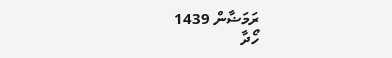ރަމަޟާން 1439
ހޯދާ